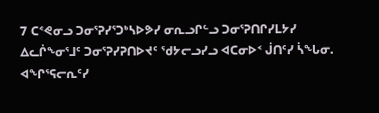7 ᑕᕝᕙᓂᓗ ᑐᓂᕐᕈᓯᕐᑐᒃᓴᐅᕗᓯ ᓂᕆᓗᒋᓪᓗ ᑐᓂᕐᕈᑎᒋᓯᒪᔭᓯ ᐃᓚᒌᖕᓂᕐᒧᑦ ᑐᓂᕐᕈᓯᕈᑎᐅᔪᑦ ᖁᔭᓕᓗᓯᓗ ᐊᑕᓂᐅᑉ ᒎᑎᑦᓯ ᓵᖓᓂ.
ᐊᖏᕐᕋᓕᕆᑦᓯ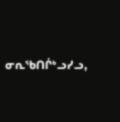ᓂᕆᖃᑎᒌᒃᓗᓯᓗ,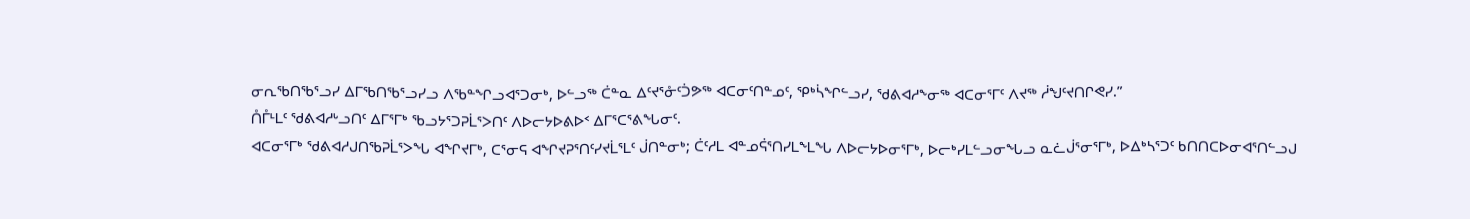ᓂᕆᖃᑎᖃᕐᓗᓯ ᐃᒥᖃᑎᖃᕐᓗᓯᓗ ᐱᖃᓐᖏᓗᐊᕐᑐᓂᒃ, ᐅᓪᓗᖅ ᑖᓐᓇ ᐃᑦᔪᕐᓁᑦᑑᕗᖅ ᐊᑕᓂᑦᑎᓐᓄᑦ, ᕿᒃᓵᖏᓪᓗᓯ, ᖁᕕᐊᓱᖕᓂᖅ ᐊᑕᓂᕐᒥᑦ ᐱᔪᖅ ᓲᖑᑦᔪᑎᒋᕙᓯ.”
ᑍᒤᒻᒪᑦ ᖁᕕᐊᓱᒡᓗᑎᑦ ᐃᒥᕐᒥᒃ ᖃᓗᔭᕐᑐᕈᒫᕐᐳᑎᑦ ᐱᐅᓕᔭᐅᕕᐅᑉ ᐃᒥᕐᑕᕐᕕᖓᓂᑦ.
ᐊᑕᓂᕐᒥᒃ ᖁᕕᐊᓱᒍᑎᖃᕈᒫᕐᐳᖓ ᐊᖏᔪᒥᒃ, ᑕᕐᓂᕋ ᐊᖏᔪᕈᕐᑎᑦᓯᔪᒫᕐᒪᑦ ᒎᑎᓐᓂᒃ; ᑖᑦᓱᒪ ᐊᓐᓄᕌᕐᑎᓯᒪᖕᒪᖓ ᐱᐅᓕᔭᐅᓂᕐᒥᒃ, ᐅᓕᒃᓯᒪᓪᓗᓂᖓᓗ ᓇᓛᒎᕐᓂᕐᒥᒃ, ᐅᐃᒃᓴᕐᑐᑦ ᑲᑎᑎᑕᐅᓂᐊᕐᑎᓪᓗᒍ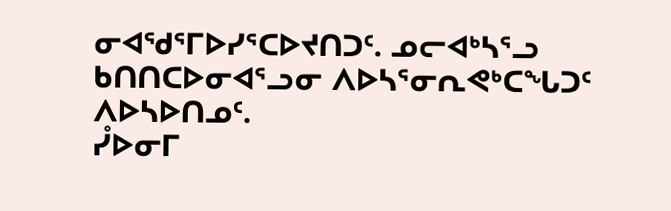ᓂᐊᖁᕐᒥᐅᓯᕐᑕᐅᔪᑎᑐᑦ. ᓄᓕᐊᒃᓴᕐᓗ ᑲᑎᑎᑕᐅᓂᐊᕐᓗᓂ ᐱᐅᓴᕐᓂᕆᕙᒃᑕᖓᑐᑦ ᐱᐅᓴᐅᑎᓄᑦ.
ᓮᐅᓂᒥ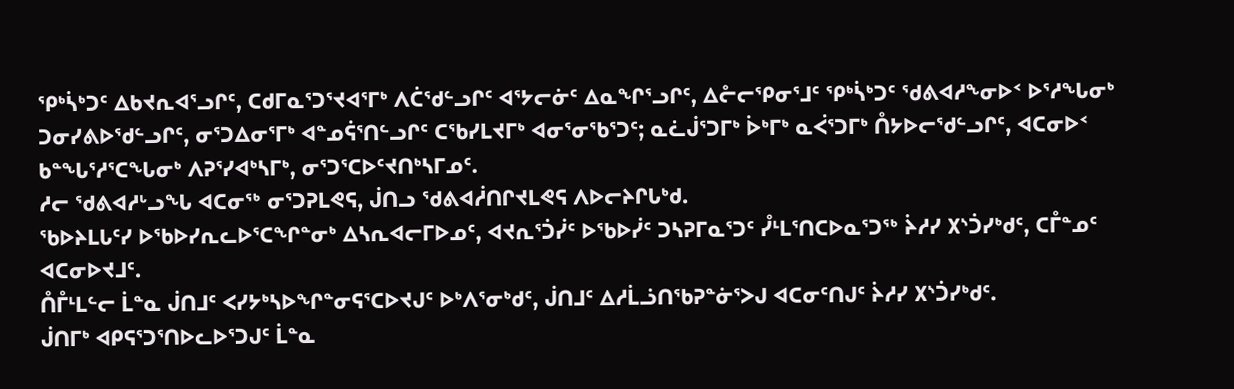ᕿᒃᓵᒃᑐᑦ ᐃᑲᔪᕆᐊᕐᓗᒋᑦ, ᑕᑯᒥᓇᕐᑐᕐᔪᐊᕐᒥᒃ ᐱᑖᖁᓪᓗᒋᑦ ᐊᕐᔭᓕᓃᑦ ᐃᓇᖏᕐᓗᒋᑦ, ᐃᓔᓕᕿᓂᕐᒧᑦ ᕿᒃᓵᒃᑐᑦ ᖁᕕᐊᓱᖕᓂᐅᑉ ᐅᕐᓱᖓᓂᒃ ᑐᓂᓯᕕᐅᖁᓪᓗᒋᑦ, ᓂᕐᑐᐃᓂᕐᒥᒃ ᐊᓐᓄᕌᕐᑎᓪᓗᒋᑦ ᑕᖃᓯᒪᔪᒥᒃ ᐊᓂᕐᓂᖃᕐᑐᑦ; ᓇᓛᒎᕐᑐᒥᒃ ᐆᒃᒥᒃ ᓇᐹᕐᑐᒥᒃ ᑍᔭᐅᓕᖁᓪᓗᒋᑦ, ᐊᑕᓂᐅᑉ ᑲᓐᖓᕐᓱᕐᑕᖓᓂᒃ ᐱᕈᕐᓯᐊᒃᓴᒥᒃ, ᓂᕐᑐᕐᑕᐅᑦᔪᑎᒃᓴᒥᓄᑦ.
ᓱᓕ ᖁᕕᐊᓱᒡᓗᖓ ᐊᑕᓂᖅ ᓂᕐᑐᕈᒪᕙᕋ, ᒎᑎᓗ ᖁᕕᐊᓲᑎᒋᔪᒪᕙᕋ ᐱᐅᓕᔨᒋᒐᒃᑯ.
ᖃᐅᔨᒪᒐᑦᓯ ᐅᖃᐅᓯᕆᓚᐅᕐᑕᖏᓐᓂᒃ ᐃᓴᕆᐊᓕᒥᐅᓄᑦ, ᐊᔪᕆᕐᑑᓰᑦ ᐅᖃᐅᓰᑦ ᑐᓴᕈᒥᓇᕐᑐᑦ ᓮᒻᒪᕐᑎᑕᐅᓇᕐᑐᖅ ᔩᓱᓯ ᙭ᔅᑑᓯᒃᑯᑦ, ᑕᒤᓐᓄᑦ ᐊᑕᓂᐅᔪᒧᑦ.
ᑍᒤᒻᒪᓪᓕ ᒫᓐᓇ ᒎᑎᒧᑦ ᐸᓯᔭᒃᓴᐅᖏᓐᓂᕋᕐᑕᐅᔪᒍᑦ ᐅᒃᐱᕐᓂᒃᑯᑦ, ᒎᑎᒧᑦ ᐃᓱᒫᓘᑎᖃᕈᓐᓃᕐᐳᒍ ᐊᑕᓂᑦᑎᒍᑦ ᔩᓱᓯ ᙭ᔅᑑᓯᒃᑯᑦ.
ᒎᑎᒥᒃ ᐊᑭᕋᕐᑐᕐᑎᐅᓚᐅᕐᑐᒍᑦ ᒫᓐᓇ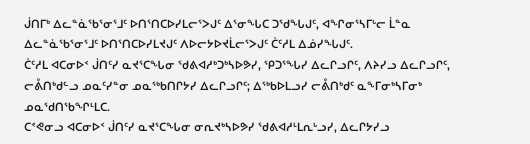ᒎᑎᒥᒃ ᐃᓚᓐᓈᖃᕐᓂᕐᒧᑦ ᐅᑎᕐᑎᑕᐅᓯᒪᓕᕐᐳᒍᑦ ᐃᕐᓂᖓᑕ ᑐᖁᖓᒍᑦ, ᐊᖏᓂᕐᓴᒥᒡᓕ ᒫᓐᓇ ᐃᓚᓐᓈᖃᕐᓂᕐᒧᑦ ᐅᑎᕐᑎᑕᐅᓯᒪᔪᒍᑦ ᐱᐅᓕᔭᐅᔪᒫᓕᕐᐳᒍᑦ ᑖᑦᓱᒪ ᐃᓅᓯᖓᒍᑦ.
ᑖᑦᓱᒪ ᐊᑕᓂᐅᑉ ᒎᑎᑦᓯ ᓇᔪᕐᑕᖓᓂ ᖁᕕᐊᓱᒃᑐᒃᓴᐅᕗᓯ, ᕿᑐᕐᖓᓯ ᐃᓚᒋᓗᒋᑦ, ᐱᔨᓯᓗ ᐃᓚᒋᓗᒋᑦ, ᓕᕔᑎᒃᑯᓪᓗ ᓄᓇᑦᓯᓐᓂ ᓄᓇᖅᑲᑎᒋᔭᓯ ᐃᓚᒋᓗᒋᑦ; ᐃᖅᑲᐅᒪᓗᓯ ᓕᕔᑎᒃᑯᑦ ᓇᖕᒥᓂᒃᓴᒥᓂᒃ ᓄᓇᖁᑎᖃᖏᒻᒪᑕ.
ᑕᕝᕙᓂᓗ ᐊᑕᓂᐅᑉ ᒎᑎᑦᓯ ᓇᔪᕐᑕᖓᓂ ᓂᕆᔪᒃᓴᐅᕗᓯ ᖁᕕᐊᓱᒻᒪᕆᒡᓗᓯ, ᐃᓚᒋᔭᓯᓗ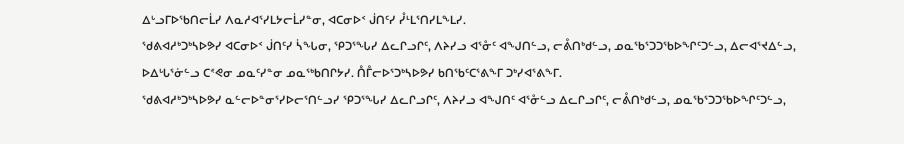ᐃᒡᓗᒥᐅᖃᑎᓕᒫᓯ ᐱᓇᓱᐊᕐᓯᒪᔭᓕᒫᓯᓐᓂ, ᐊᑕᓂᐅᑉ ᒎᑎᑦᓯ ᓮᒻᒪᕐᑎᓯᒪᖕᒪᓯ.
ᖁᕕᐊᓱᒃᑐᒃᓴᐅᕗᓯ ᐊᑕᓂᐅᑉ ᒎᑎᑦᓯ ᓵᖓᓂ, ᕿᑐᕐᖓᓯ ᐃᓚᒋᓗᒋᑦ, ᐱᔨᓯᓗ ᐊᕐᓁᑦ ᐊᖑᑎᓪᓗ, ᓕᕔᑎᒃᑯᓪᓗ, ᓄᓇᖃᕐᑐᑐᖃᐅᖏᑦᑐᓪᓗ, ᐃᓕᐊᕐᔪᐃᓪᓗ, ᐅᐃᒡᒐᕐᓃᓪᓗ ᑕᕝᕙᓂ ᓄᓇᑦᓯᓐᓂ ᓄᓇᖅᑲᑎᒋᔭᓯ. ᑍᒤᓕᐅᕐᑐᒃᓴᐅᕗᓯ ᑲᑎᖃᑦᑕᕐᕕᖕᒥ ᑐᒃᓯᐊᕐᕕᖕᒥ.
ᖁᕕᐊᓱᒃᑐᒃᓴᐅᕗᓯ ᓇᓪᓕᐅᓐᓂᕐᓯᐅᓕᕐᑎᓪᓗᓯ ᕿᑐᕐᖓᓯ ᐃᓚᒋᓗᒋᑦ, ᐱᔨᓯᓗ ᐊᖑᑎᑦ ᐊᕐᓁᓪᓗ ᐃᓚᒋᓗᒋᑦ, ᓕᕔᑎᒃᑯᓪᓗ, ᓄᓇᖃᕐᑐᑐᖃᐅᖏᑦᑐᓪᓗ,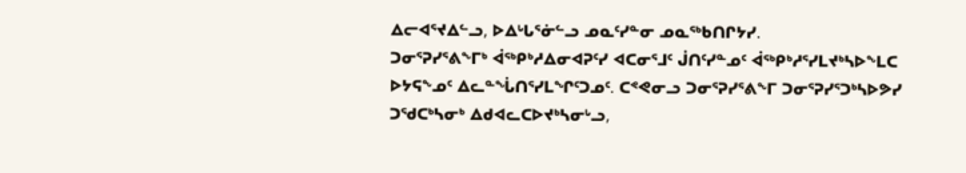ᐃᓕᐊᕐᔪᐃᓪᓗ, ᐅᐃᒡᒐᕐᓃᓪᓗ ᓄᓇᑦᓯᓐᓂ ᓄᓇᖅᑲᑎᒋᔭᓯ.
ᑐᓂᕐᕈᓯᕐᕕᖕᒥᒃ ᐋᖅᑭᒃᓱᐃᓂᐊᕈᑦᓯ ᐊᑕᓂᕐᒧᑦ ᒎᑎᑦᓯᓐᓄᑦ ᐋᖅᑭᒃᓱᕐᓯᒪᔪᒃᓴᐅᖕᒪᑕ ᐅᔭᕋᖕᓄᑦ ᐃᓚᓐᖔᑎᕐᓯᒪᖏᑦᑐᓄᑦ. ᑕᕝᕙᓂᓗ ᑐᓂᕐᕈᓯᕐᕕᖕᒥ ᑐᓂᕐᕈᓯᕐᑐᒃᓴᐅᕗᓯ ᑐᖁᑕᒃᓴᓂᒃ ᐃᑯᐊᓚᑕᐅᔪᒃᓴᓂᒡᓗ,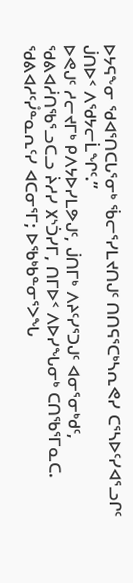ᐅᔭᕋᖕᓂ ᖁᐊᕐᑎᑕᒐᕐᓂᒃ ᖄᓕᕐᓯᒪᔪᑎᒍᑦ ᑎᑎᕋᕐᑕᒃᓴᕆᕙᓯ ᑕᕐᓴᐅᑦᓯᐊᕐᓗᒋᑦ ᒎᑎᐅᑉ ᐱᖁᔭᓕᒫᖏᑦ.”
ᐅᕙᒍᑦ ᓱᓕᔪᒥᒃ ᑭᐱᔭᐅᓯᒪᕗᒍᑦ, ᒎᑎᒥᒃ ᐱᔨᑦᓯᕐᑐᒍᑦ ᐊᓂᕐᓂᒃᑯᑦ, ᖁᕕᐊᓲᑎᖃᕐᓗᑕᓗ ᔩᓱᓯ ᙭ᔅᑑᓯᒥ, ᑎᒥᐅᑉ ᐱᐅᓯᖓᓂᒃ ᑕᑎᖃᕐᒥᓇᑕ.
ᖁᕕᐊᓱᑦᓮᓐᓇᕆᑦᓯ ᐊᑕᓂᕐᒥ; ᐅᖃᒃᑲᓐᓂᕐᐳᖓ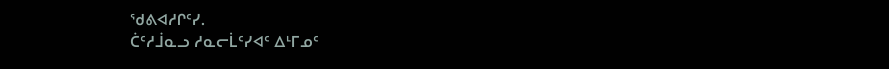ᖁᕕᐊᓱᒋᑦᓯ.
ᑖᑦᓱᒨᓇᓗ ᓱᓇᓕᒫᑦᓯᐊᑦ ᐃᒻᒥᓄᑦ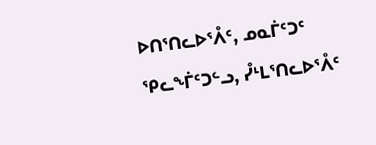ᐅᑎᕐᑎᓚᐅᕐᐰᑦ, ᓄᓇᒦᑦᑐᑦ ᕿᓚᖕᒦᑦᑐᓪᓗ, ᓮᒻᒪᕐᑎᓚᐅᕐᐰᑦ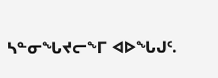ᓴᓐᓂᖓᔪᓕᖕᒥ ᐊᐅᖓᒍᑦ.